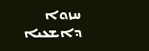ܚܙܘܐ ܕܐܫܥܝܐ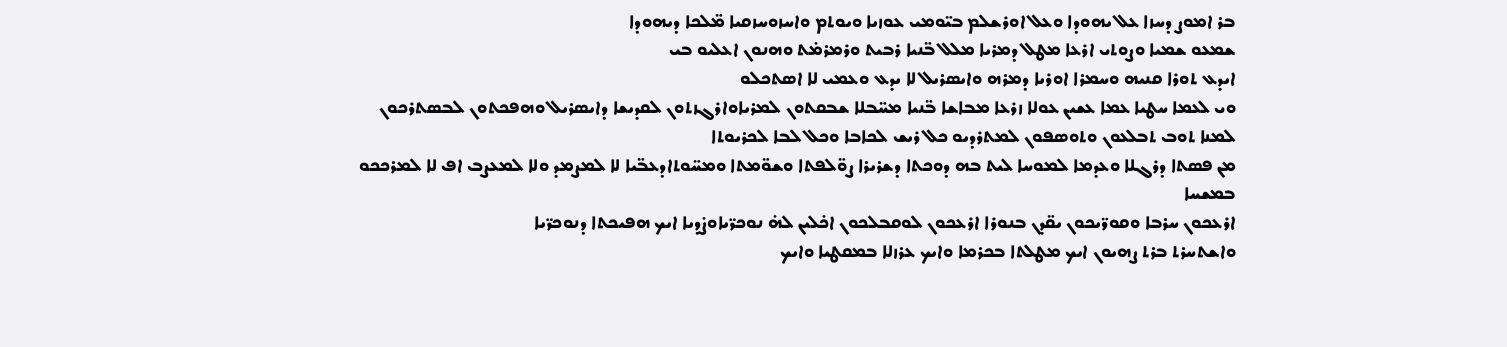ܒܪ ܐܡܘܨ ܕܚܙܐ ܥܠ ܝܗܘܕܐ ܘܥܠ ܐܘܪܫܠܡ ܒܝ̈ܘܡܝ ܥܘܙܝܐ ܘܝܘܬܡ ܘܐܚܙܘܚܙܩܝܐ ܡ̈ܠܟܐ ܕܝܗܘܕܐ
ܫܡܥܘ ܫܡܝܐ ܘܨܘܬܝ ܐܪܥܐ ܡܛܠ ܕܡܪܝܐ ܡܠܠ ܒ̈ܢܝܐ ܪܒܝܬ ܘܪܡܪܡ̇ܬ ܘܗܢܘܢ ܐܥܠܝܘ ܒܝ
ܐܝܕܥ ܬܘܪܐ ܩܢܝܗ ܘܚܡܪܐ ܐܘܪܝܐ ܕܡܪܗ ܘܐܝܣܪܝܠ ܠܐ ܝܕܥ ܘܥܡܝ ܠܐ ܐܣܬܟܠܘ
ܘܝ ܠܥܡܐ ܚܛܝܐ ܥܡܐ ܥܫܝܢ ܥܘܠܐ ܙܪܥܐ ܡܒܐܫܐ ܒ̈ܢܝܐ ܡܚ̈ܒܠܐ ܫܒܩܬܘܢ ܠܡܪܝܐܘܐܪܓܙܬܘܢ ܠܩܕܝܫܐ ܕܐܝܣܪܝܠ ܘܗܦܟܬܘܢ ܠܒܣܬܪܟܘܢ
ܠܡܢܐ ܬܘܒ ܬܒܠܥܘܢ ܘܬܘܣܦܘܢ ܠܡܬܪܕܝܘ ܟܠ ܪܝܫ ܠܟܐܒܐ ܘܟܠ ܠܒܐ ܠܟܪܝܘܬܐ
ܡܢ ܦܣܬܐ ܕܪܓܠܐ ܘܥܕܡܐ ܠܡܘܚܐ ܠܝܬ ܒܗ ܕܘܟܬܐ ܕܫܪܝܪܐ ܨܘ̈ܠܦܬܐ ܘܫܘ̈ܡܬܐ ܘܡܚ̈ܘܬܐܕܥܒ̈ܝܐ ܠܐ ܠܡܨܡܕ ܘܠܐ ܠܡܥܨܒ ܐܦ ܠܐ ܠܡܪܟܟܘ ܒܡܫܚܐ
ܐܪܥܟܘܢ ܚܪܒܐ ܘܩܘܪ̈ܝܟܘܢ ܝܩ̈ܕܢ ܒܢܘܪܐ ܐܪܥܟܘܢ ܠܘܩܒܠܟܘܢ ܐܟ̇ܠܝܢ ܠܗ̇ ܢܘܟܪ̈ܝܐܘܨ̇ܕܝܐ ܐܝܟ ܗܦܝܟܬܐ ܕܢܘܟܪ̈ܝܐ
ܘܐܫܬܚܪܬ ܒܪܬ ܨܗܝܘܢ ܐܝܟ ܡܛܠܬܐ ܒܟܪܡܐ ܘܐܝܟ ܥܪܙܠܐ ܒܡܩܛܝܐ ܘܐܝܟ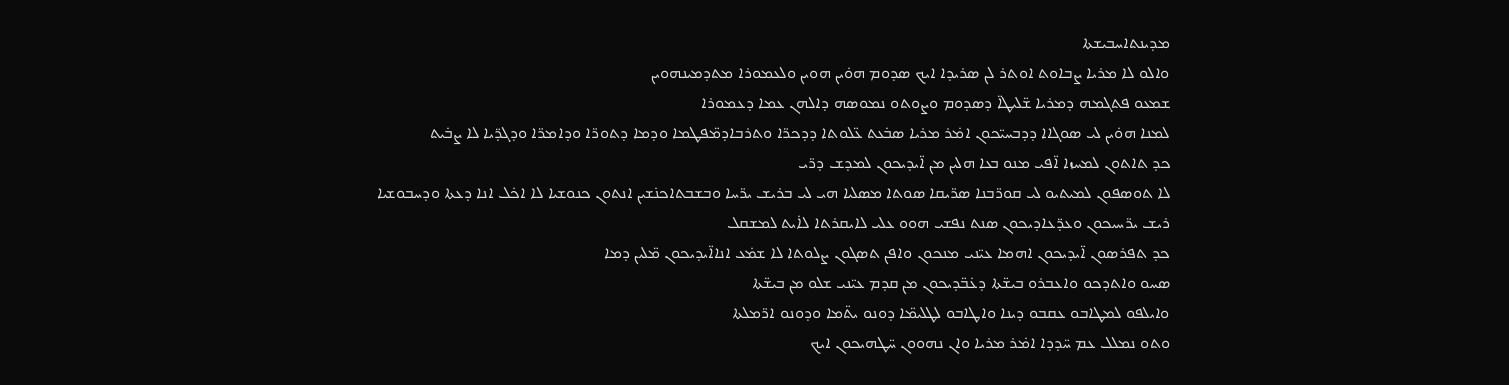ܡܕܝܢܬܐܚܒܝܫܬܐ
ܘܐܠܘ ܠܐ ܡܪܝܐ ܨܒܐܘܬ ܐܘܬܪ ܠܢ ܣܪܝܕܐ ܐܝܟ ܣܕܘܡ ܗܘ̇ܝܢ ܗܘܝܢ ܘܠܥܡܘܪܐ ܡܬܕܡܝܢܗܘܝܢ
ܫܡܥܘ ܦܬܓܡܗ ܕܡܪܝܐ ܫ̈ܠܝܛܐ̈ ܕܣܕܘܡ ܘܨܘܬܘ ܢܡܘܣܗ ܕܐܠܗܢ ܥܡܐ ܕܥܡܘܪܐ
ܠܡܢܐ ܗܘ̇ܝܢ ܠܝ ܣܘܓܐܐ ܕܕܒܚܝ̈ܟܘܢ ܐܡ̇ܪ ܡܪܝܐ ܣܒ̇ܥܬ ܥ̈ܠܘܬܐ ܕܕܟܪ̈ܐ ܘܬܪܒܐܕܡ̈ܦܛܡܐ ܘܕܡܐ ܕܬܘܪ̈ܐ ܘܕܐܡܪ̈ܐ ܘܕܓܕ̈ܝܐ ܠܐ ܨܒ̇ܝܬ
ܟܕ ܬܐܬܘܢ ܠܡܚܙܐ ܐ̈ܦܝ ܡܢܘ ܒܥܐ ܗܠܝܢ ܡܢ ܐ̈ܝܕܝܟܘܢ ܠܡܕܫ ܕܪ̈ܝ
ܠܐ ܬܘܣܦܘܢ ܠܡܝܬܝܘ ܠܝ ܩܘܪ̈ܒܢܐ ܣܪ̈ܝܩܐ ܣܘܬܐ ܡܣܠܝܐ ܗܝ ܠܝ ܒܪܝܫ ܝܪ̈ܚܐ ܘܒܫܒܬܐܟܢ̇ܫܝܢ ܐܢܬܘܢ ܟܢܘܫܝܐ ܠܐ ܐܟ̇ܠ ܐܢܐ ܕܥܬܐ ܘܕܚܒܘܫܝܐ
ܪܝܫ ܝܪ̈ܚܝܟܘܢ ܘܥܕ̈ܥܐܕܝܟܘܢ ܣܢܬ ܢܦܫܝ ܗܘܘ ܥܠܝ ܠܐܝܩܪܬܐ ܠܐ̇ܝܬ ܠܡܫܩܠ
ܟܕ ܬܦܪܣܘܢ ܐ̈ܝܕܝܟܘܢ ܐܗܡܐ ܥܝ̈ܢܝ ܡܢܟܘܢ ܘܐܦܢ ܬܣܓܘܢ ܨܠܘܬܐ ܠܐ ܫܡ̇ܥ ܐܢܐܐ̈ܝܕܝܟܘܢ ܡ̈ܠܝܢ ܕܡܐ
ܣܚܘ ܘܐܬܕܟܘ ܘܐܥܒܪܘ ܒܝܫ̈ܬܐ ܕܥ̇ܒ̈ܕܝܟܘܢ ܡܢ ܩܕܡ ܥܝ̈ܢܝ ܫܠܘ ܡܢ ܒܝܫ̈ܬܐ
ܘܐܝܠܦܘ ܠܡܛܐܒܘ ܥܩܒܘ ܕܝܢܐ ܘܐܛܐܒܘ ܠܛܠܝܡ̈ܐ ܕܘܢܘ ܝܬ̈ܡܐ ܘܕܘܢܘ ܐܪ̈ܡܠܬܐ
ܘܬܘ ܢܡܠܠ ܥܡ ܚ̈ܕܕܐ ܐܡ̇ܪ ܡܪܝܐ ܘܐܢ ܢܗܘܘܢ ܚ̈ܛܗܝܟܘܢ ܐܝܟ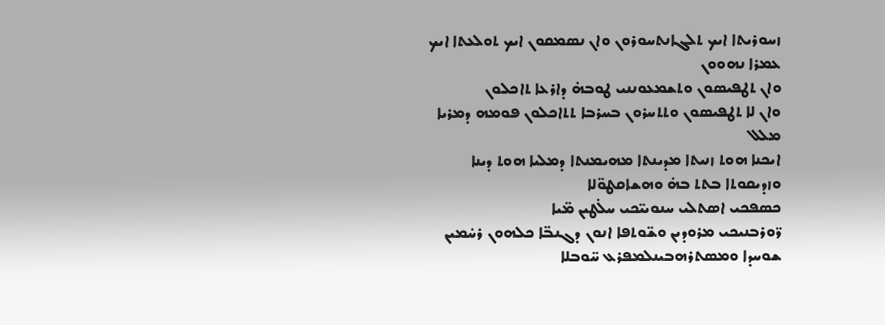ܙܚܘܪܝܬܐ ܐܝܟ ܬܠܓܐܢܬܚܘܪܘܢ ܘܐܢ ܢܣܡܩܘܢ ܐܝܟ ܬܘܠܥܬܐ ܐܝܟ ܥܡܪܐ ܢܗܘܘܢ
ܘܐܢ ܬܛܦܝܣܘܢ ܘܬܫܡܥܘܢܢܝ ܛܘܒܗ̇ ܕܐܪܥܐ ܬܐܟܠܘܢ
ܘܐܢ ܠܐ ܬܛܦܝܣܘܢ ܘܬܬܚܪܘܢ ܒܚܪܒܐ ܬܬܐܟܠܘܢ ܦܘܡܗ ܕܡܪܝܐ ܡܠܠ
ܐܝܟܢܐ ܗܘܬ ܙܢܝܬܐ ܡܕܝܢܬܐ ܡܗܝܡܢܬܐ ܕܡܠܝܐ ܗܘܬ ܕܝܢܐ ܘܙܕܝܩܘܬܐ ܒܬܬ ܒܗ̇ ܘܗܫܐܩܛܘ̈ܠܐ
ܟܣܦܟܝ ܐܣܬܠܝ ܚܢܘܝܝ̈ܟܝ ܚܠ̇ܛܝܢ ܡ̈ܝܐ
ܪ̈ܘܪܒܢܝܟܝ ܡܪܘܕܝܢ ܘܫ̈ܘܬܦܐ ܐܢܘܢ ܕܓܢܒ̈ܐ ܟܠܗܘܢ ܪܚ̇ܡܝܢ ܫܘܚܕܐ ܘܡܣܬܪܗܒܝܢܠܡܦܪܥ ܚ̈ܘܒܠܐ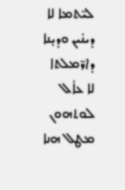ܠܝ̈ܬܡܐ ܠܐ ܕܝܢ̇ܝܢ ܘܕܝ̣ܢܐ ܕܐܪ̈ܡܠܬܐ ܠܐ ܥܐ̇ܠ ܠܘܬܗܘܢ
ܡܛܠ ܗܢܐ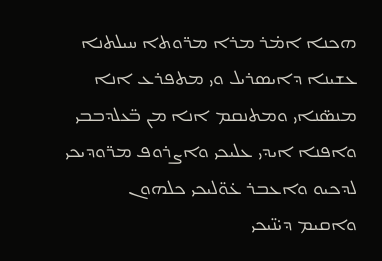ܗܟܢܐ ܐܡ̇ܪ ܡܪܐ ܡܪ̈ܘܬܐ ܚܝܠܬܢܐ ܥܫܝܢܐ ܕܐܝܣܪܝܠ ܘܝ ܡܬܦܪܥ ܐܢܐ ܡܢܣ̈ܢܐܝ ܘܡܬܢܩܡ ܐܢܐ ܡܢ ܒ̈ܥܠܕܒܒܝ
ܘܐܦܢܐ ܐܝܕܝ ܥܠܝܟܝ ܘܐܨܪܘܦ ܡܪ̈ܘܕܝܟܝ ܠܕܟܝܘ ܘܐܥܒܪ ܥ̇ܘ̈ܠܝܟܝ ܟܠܗܘܢ
ܘܐܩܝܡ ܕܝ̇ܢ̈ܝܟܝ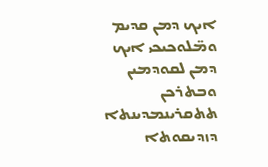ܐܝܟ ܕܡܢ ܩܕܝܡ ܘܡ̈ܠܘܟܝܟܝ ܐܝܟ ܕܡܢ ܠܩܘܕܡܝܢ ܘܒܬܪܟܢ ܬܬܩܪܝܢܡܕܝܢܬܐ ܕܙܕܝܩܘܬܐ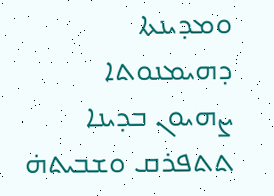ܘܡܕܝܢܬܐ ܕܗܝܡܢܘܬܐ
ܨܗܝܘܢ ܒܕܝܢܐ ܬܬܦܪܩ ܘܫܒܝܬܗ̇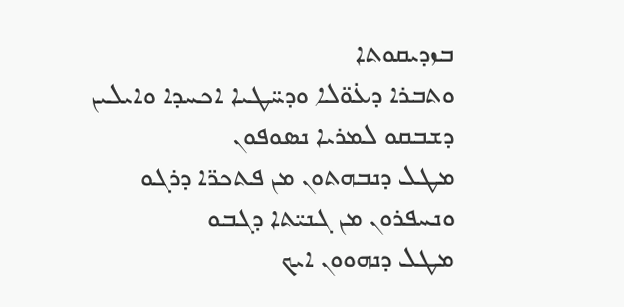ܒܙܕܝܩܘܬܐ
ܘܬܒܪܐ ܕܥ̇ܘ̈ܠܐ ܘܕܚ̈ܛܝܐ ܐܟܚܕܐ ܘܐܝܠܝܢ ܕܫܒܩܘ ܠܡܪܝܐ ܢܣܘܦܘܢ
ܡܛܠ ܕܢܒܗܬܘܢ ܡܢ ܦܬܟܪ̈ܐ ܕܪܓܘ ܘܢܚܦܪܘܢ ܡܢ ܓܢܝ̈ܬܐ ܕܓܒܘ
ܡܛܠ ܕܢܗܘܘܢ ܐܝܟ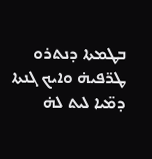ܒܛܡܬܐ ܕܢܬܪܘ ܛܪ̈ܦܝܗ̇ ܘܐܝܟ ܓܢܬܐ ܕܡ̈ܝܐ ܠܝܬ ܠܗ̇